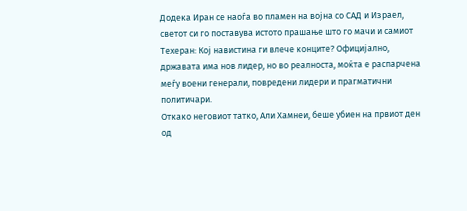Додека Иран се наоѓа во пламен на војна со САД и Израел, светот си го поставува истото прашање што го мачи и самиот Техеран: Кој навистина ги влече конците? Официјално, државата има нов лидер, но во реалноста, моќта е распарчена меѓу воени генерали, повредени лидери и прагматични политичари.
Откако неговиот татко, Али Хамнеи, беше убиен на првиот ден од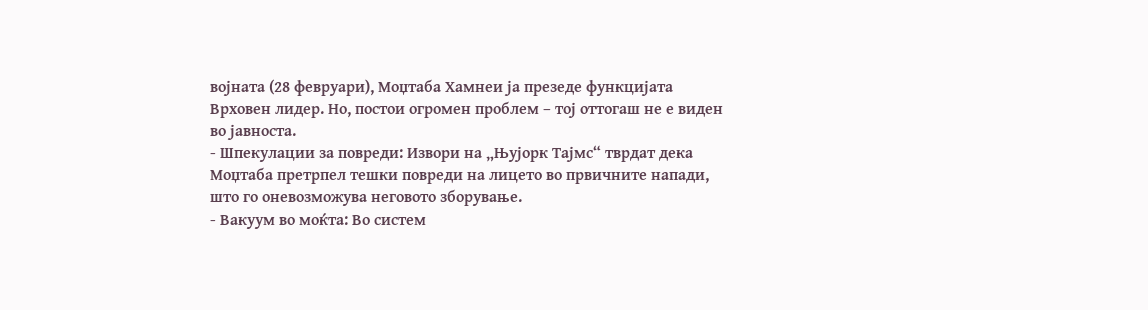војната (28 февруари), Моџтаба Хамнеи ја презеде функцијата Врховен лидер. Но, постои огромен проблем – тој оттогаш не е виден во јавноста.
- Шпекулации за повреди: Извори на „Њујорк Тајмс“ тврдат дека Моџтаба претрпел тешки повреди на лицето во првичните напади, што го оневозможува неговото зборување.
- Вакуум во моќта: Во систем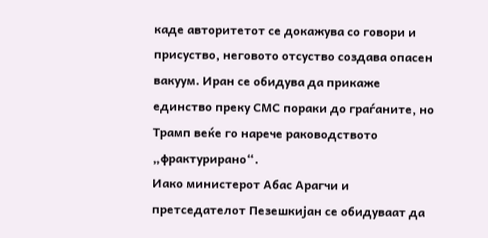каде авторитетот се докажува со говори и присуство, неговото отсуство создава опасен вакуум. Иран се обидува да прикаже единство преку СМС пораки до граѓаните, но Трамп веќе го нарече раководството „фрактурирано“.
Иако министерот Абас Арагчи и претседателот Пезешкијан се обидуваат да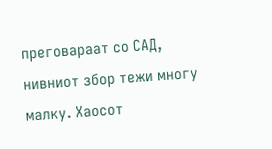преговараат со САД, нивниот збор тежи многу малку. Хаосот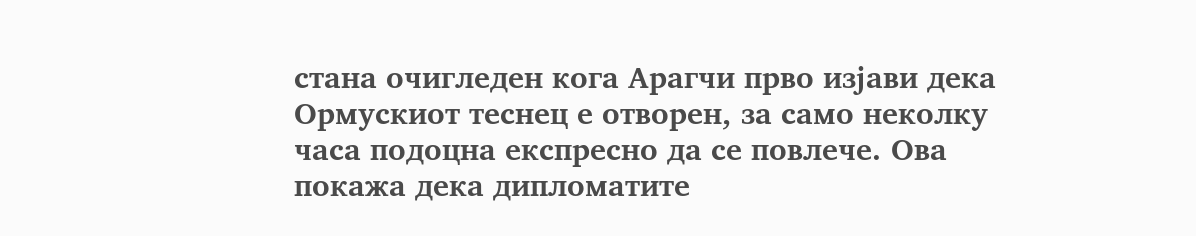стана очигледен кога Арагчи прво изјави дека Ормускиот теснец е отворен, за само неколку часа подоцна експресно да се повлече. Ова покажа дека дипломатите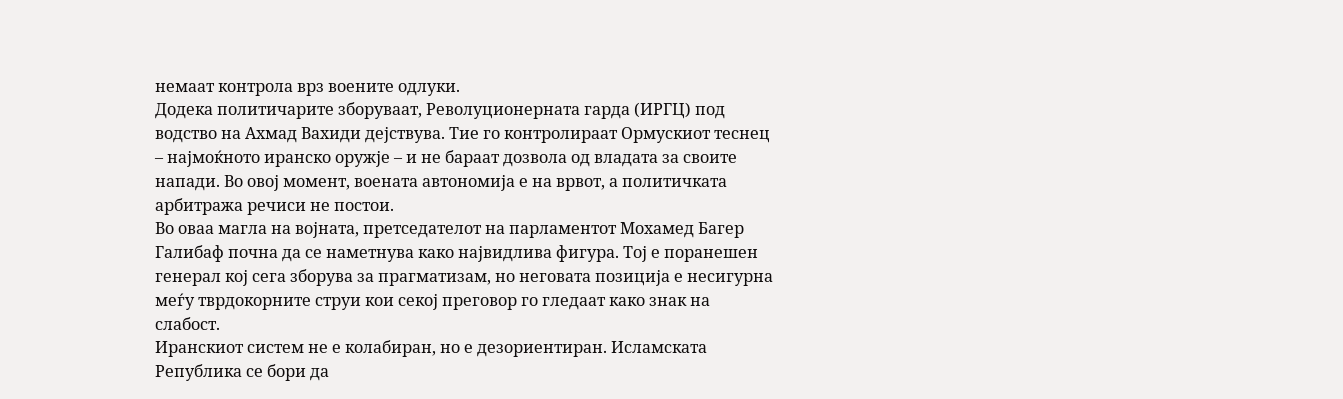немаат контрола врз воените одлуки.
Додека политичарите зборуваат, Револуционерната гарда (ИРГЦ) под водство на Ахмад Вахиди дејствува. Тие го контролираат Ормускиот теснец – најмоќното иранско оружје – и не бараат дозвола од владата за своите напади. Во овој момент, воената автономија е на врвот, а политичката арбитража речиси не постои.
Во оваа магла на војната, претседателот на парламентот Мохамед Багер Галибаф почна да се наметнува како највидлива фигура. Тој е поранешен генерал кој сега зборува за прагматизам, но неговата позиција е несигурна меѓу тврдокорните струи кои секој преговор го гледаат како знак на слабост.
Иранскиот систем не е колабиран, но е дезориентиран. Исламската Република се бори да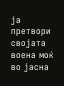ја претвори својата воена моќ во јасна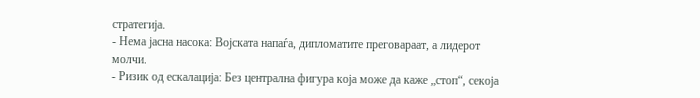стратегија.
- Нема јасна насока: Војската напаѓа, дипломатите преговараат, а лидерот молчи.
- Ризик од ескалација: Без централна фигура која може да каже „стоп“, секоја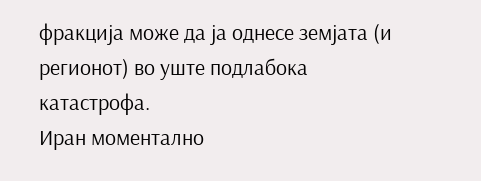фракција може да ја однесе земјата (и регионот) во уште подлабока катастрофа.
Иран моментално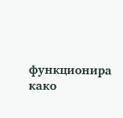функционира како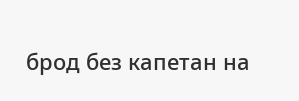брод без капетан на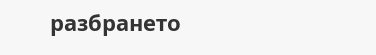разбрането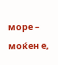море – моќен е,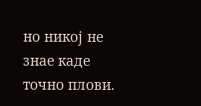но никој не знае каде точно плови.